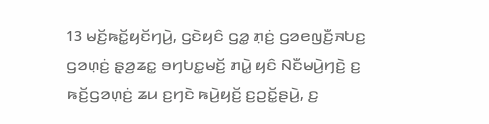13 ꤗꤢꤩ꤬ꤒꤢꤩ꤭ꤟꤢꤩꤚꤣꤧ꤬, ꤞꤢꤧꤟꤢꤨ ꤞꤤ꤭ ꤊ꤫ꤢꤦ꤬ ꤞꤤꤕꤜꤢꤪ꤬ꤏꤝꤢ꤬ ꤞꤤꤛ꤫ꤢꤦ꤬ ꤔ꤫ꤤ꤬ꤘꤢ꤭ ꤋꤚꤝꤢ꤭ꤗꤢꤩ꤬ ꤊꤣꤧ꤭ ꤟꤢꤨ ꤡꤢꤪꤗꤣꤧ꤬ꤚꤢꤧ꤬ ꤢ꤬ ꤒꤢꤩ꤬ꤞꤤꤛ꤫ꤢꤦ꤬ ꤘꤣ ꤢ꤬ꤚꤢꤧ ꤒꤣꤧ꤬ꤟꤢꤩ꤬ ꤢ꤬ꤑꤢꤩ꤭ꤔꤣꤧ꤬, ꤢ꤬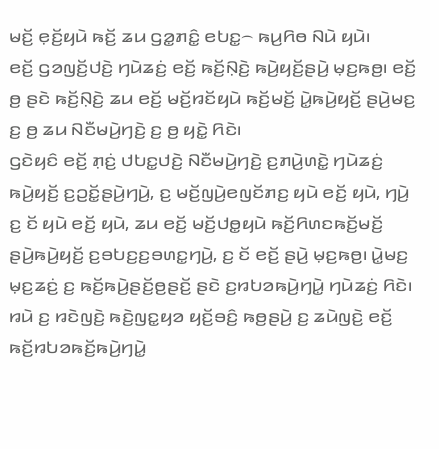ꤗꤢꤩ꤬ ꤕ꤫ꤢꤩ꤬ꤟꤣꤧ ꤒꤢꤩ꤬ ꤘꤣ ꤞꤤ꤭ꤊꤢꤨ꤭ ꤕꤝꤢ꤭꤮ ꤒꤣ꤬ꤖꤥ ꤡꤣꤧ ꤟꤣꤧ꤯
ꤕꤢꤩ꤬ ꤞꤤꤜꤢꤩ꤬ꤓꤢꤧ꤬ ꤚꤣꤧꤘꤢꤦ꤬ ꤕꤢꤩ꤬ ꤒꤢꤩ꤬ꤡ꤫ꤢꤧ꤬ ꤒꤣꤧ꤬ꤟꤢꤩ꤬ꤔꤣꤧ꤬ ꤗ꤫ꤢ꤬ꤒꤥ꤬꤯ ꤕꤢꤩ꤬ ꤥ꤬ ꤔꤢꤧ ꤒꤢꤩ꤬ꤡ꤫ꤢꤧ꤬ ꤘꤣ ꤕꤢꤩ꤬ ꤗꤢꤩ꤬ꤙꤢꤩꤟꤣꤧ ꤒꤢꤩ꤬ꤗꤢꤩ꤬ ꤣꤧ꤭ꤒꤣꤧ꤬ꤟꤢꤩ꤬ ꤔꤣꤧ꤬ꤗꤢ꤬ ꤢ꤬ ꤥ꤬ ꤘꤣ ꤡꤢꤪꤗꤣꤧ꤬ꤚꤢꤧ꤬ ꤢ꤬ ꤥ꤬ ꤟꤢꤧ꤭ ꤖꤢꤧ꤯
ꤞꤢꤧꤟꤢꤨ ꤕꤢꤩ꤬ ꤊ꤫ꤢꤦ꤬ ꤓꤝꤢ꤭ꤓꤢꤧ꤬ ꤡꤢꤪꤗꤣꤧ꤬ꤚꤢꤧ꤬ ꤢ꤬ꤊꤣꤧ꤬ꤛꤢꤧ꤭ ꤚꤣꤧꤘꤢꤦ꤬ ꤒꤣꤧ꤬ꤟꤢꤩ꤬ ꤢ꤬ꤑꤢꤩ꤭ꤔꤣꤧ꤬ꤚꤣꤧ꤬, ꤢ꤬ ꤗꤢꤩ꤬ꤜꤣꤧ꤬ꤕꤜꤢꤩꤊꤢ꤬ ꤟꤣꤧ ꤕꤢꤩ꤬ ꤟꤣꤧ, ꤚꤣꤧ꤬ ꤢ꤬ ꤢꤩ ꤟꤣꤧ ꤕꤢꤩ꤬ ꤟꤣꤧ, ꤘꤣ ꤕꤢꤩ꤬ ꤗꤢꤩ꤬ꤓꤥ꤭ꤟꤣꤧ ꤒꤢꤩ꤬ꤖꤛꤢꤒꤢꤩ꤬ꤗꤢꤩ꤬ ꤔꤣꤧ꤬ꤒꤣꤧ꤬ꤟꤢꤩ꤬ ꤢ꤬ꤋꤝꤢ꤬ꤢ꤬ꤋꤛꤢ꤭ꤚꤣꤧ꤬, ꤢ꤬ ꤢꤩ ꤕꤢꤩ꤬ ꤔꤣꤧ꤬ ꤗ꤫ꤢ꤬ꤒꤥ꤬꤯ ꤣꤧ꤭ꤗꤢ꤬ ꤗ꤫ꤢ꤬ꤘꤢꤦ꤬ ꤢ꤬ ꤒꤢꤩ꤬ꤒꤣꤧ꤬ꤔꤢꤩ꤬ꤥ꤬ꤔꤢꤩ꤬ ꤔꤢꤧ ꤢ꤬ꤙꤝꤤꤒꤣꤧ꤬ꤚꤣꤧ꤭ ꤚꤣꤧꤘꤢꤦ꤬ ꤖꤢꤧ꤯ ꤙꤣꤧ ꤢ꤬ ꤙꤢꤧꤜꤢꤧ꤬ ꤒꤢꤧ꤬ꤜꤢ꤭ꤟꤤ ꤟꤢꤩ꤬ꤋꤢꤨ꤬ ꤒꤥ꤬ꤔꤣꤧ꤬ ꤢ꤬ ꤘꤣꤧꤜꤢꤧ꤬ ꤕꤢꤩ꤬ ꤒꤢꤩ꤬ꤙꤝꤤꤒꤢꤩ꤬ꤒꤣꤧ꤬ꤚꤣꤧ꤭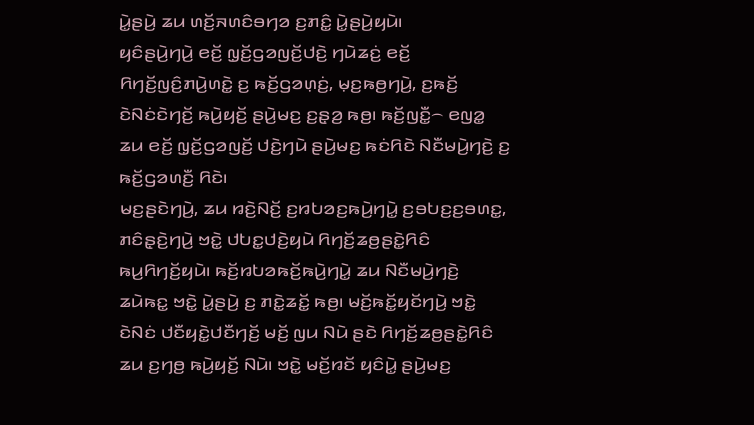ꤣꤧ꤭ꤔꤣꤧ꤬ ꤘꤣ ꤛꤢꤩ꤬ꤏꤛꤢꤨꤋꤚꤤ ꤢ꤬ꤊꤢꤨ꤭ ꤣꤧ꤭ꤔꤣꤧ꤬ꤟꤣꤧ꤯
ꤟꤢꤨꤔꤣꤧ꤬ꤚꤣꤧ꤬ ꤕꤢꤩ꤬ ꤜ꤫ꤢꤩ꤬ꤞꤤꤜꤢꤩ꤬ꤓꤢꤧ꤬ ꤚꤣꤧꤘꤢꤦ꤬ ꤕꤢꤩ꤬ ꤖꤚꤢꤩ꤬ꤜꤢꤨ꤬ꤊꤣꤧ꤬ꤛꤢꤧ꤭ ꤢ꤬ ꤒꤢꤩ꤬ꤞꤤꤛ꤫ꤢꤦ꤬, ꤗ꤫ꤢ꤬ꤒꤥ꤬ꤚꤣꤧ꤬, ꤢ꤬ꤒꤢꤩ꤬ ꤢꤧꤡꤢꤦꤢꤧꤚꤢꤩ꤬ ꤒꤣꤧ꤬ꤟꤢꤩ꤬ ꤔꤣꤧ꤬ꤗꤢ꤬ ꤢ꤬ꤔ꤫ꤤ꤬ ꤒꤥ꤬꤯ ꤒꤢꤩ꤬ꤜꤢꤪ꤭꤮ ꤕꤜꤤ꤭ ꤘꤣ ꤕꤢꤩ꤬ ꤜ꤫ꤢꤩ꤬ꤞꤤꤜꤢꤩ꤬ ꤓꤢꤧ꤬ꤚꤣꤧ ꤔꤣꤧ꤬ꤗꤢ꤬ ꤒꤢꤦꤖꤢꤧ ꤡꤢꤪꤗꤣꤧ꤬ꤚꤢꤧ꤬ ꤢ꤬ ꤒꤢꤩ꤬ꤞꤤꤛꤢꤪ꤬ ꤖꤢꤧ꤯
ꤗꤢ꤬ꤔꤢꤧꤚꤣꤧ꤬, ꤘꤣ ꤙꤢꤧ꤬ꤡꤢꤩ꤬ ꤢ꤬ꤙꤝꤤꤢ꤬ꤒꤣꤧ꤬ꤚꤣꤧ꤭ ꤢ꤬ꤋꤝꤢ꤬ꤢ꤬ꤋꤛꤢ꤭, ꤊꤢꤨꤔ꤫ꤢꤧ꤬ꤚꤣꤧ꤬ ꤠꤢꤧ꤭ ꤓꤝꤢ꤭ꤓꤢꤧ꤬ꤟꤣꤧ ꤖꤚꤢꤩ꤬ꤘꤥ꤬ꤔꤢꤧ꤭ꤖꤢꤨ ꤒꤣ꤬ꤖꤚꤢꤩ꤬ꤟꤣꤧ꤯ ꤒꤢꤩ꤬ꤙꤝꤤꤒꤢꤩ꤬ꤒꤣꤧ꤬ꤚꤣꤧ꤭ ꤘꤣ ꤡꤢꤪꤗꤣꤧ꤬ꤚꤢꤧ꤬ ꤘꤣꤧꤒꤢ꤭ ꤠꤢꤧ꤭ ꤣꤧ꤭ꤔꤣꤧ꤬ ꤢ꤬ ꤊꤢꤧ꤭ꤘꤢꤩ꤭ ꤒꤥ꤬꤯ ꤗꤢꤩ꤬ꤒꤢꤩ꤭ꤟꤢꤩꤚꤣꤧ꤬ ꤠꤢꤧ꤭ ꤢꤧꤡꤢꤦ ꤓꤢꤪꤟꤢꤧ꤭ꤓꤢꤪꤚꤢꤩ꤬ ꤗꤢꤩ꤬ ꤜꤣ ꤡꤣꤧ ꤔꤢꤧ ꤖꤚꤢꤩ꤬ꤘꤥ꤬ꤔꤢꤧ꤭ꤖꤢꤨ ꤘꤣ ꤢ꤬ꤚꤥ꤬ ꤒꤣꤧ꤬ꤟꤢꤩ꤬ ꤡꤣꤧ꤯ ꤠꤢꤧ꤭ ꤗꤢꤩ꤬ꤙꤢꤩ ꤟꤢꤨꤣꤧ꤭ ꤔꤣꤧ꤬ꤗꤢ꤬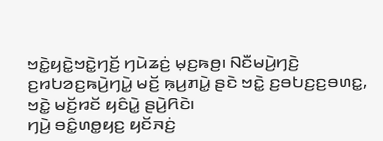ꤠꤢꤧ꤭ꤟꤢꤧ꤭ꤠꤢꤧ꤭ꤚꤢꤩ꤬ ꤚꤣꤧꤘꤢꤦ꤬ ꤗ꤫ꤢ꤬ꤒꤥ꤬꤯ ꤡꤢꤪꤗꤣꤧ꤬ꤚꤢꤧ꤬ ꤢ꤬ꤙꤝꤤꤢ꤬ꤒꤣꤧ꤬ꤚꤣꤧ꤭ ꤗꤢꤩ꤬ ꤒ꤫ꤣ꤬ꤊꤣꤧ꤭ ꤔꤢꤧ ꤠꤢꤧ꤭ ꤢ꤬ꤋꤝꤢ꤬ꤢ꤬ꤋꤛꤢ꤭, ꤠꤢꤧ꤭ ꤗꤢꤩ꤬ꤙꤢꤩ ꤟꤢꤨꤣꤧ꤭ ꤔꤣꤧ꤬ꤖꤢꤧ꤯
ꤚꤣꤧ꤬ ꤋꤢꤨ꤭ꤛꤥ꤭ꤟꤢ꤬ ꤟꤢꤩꤏꤢꤦ꤬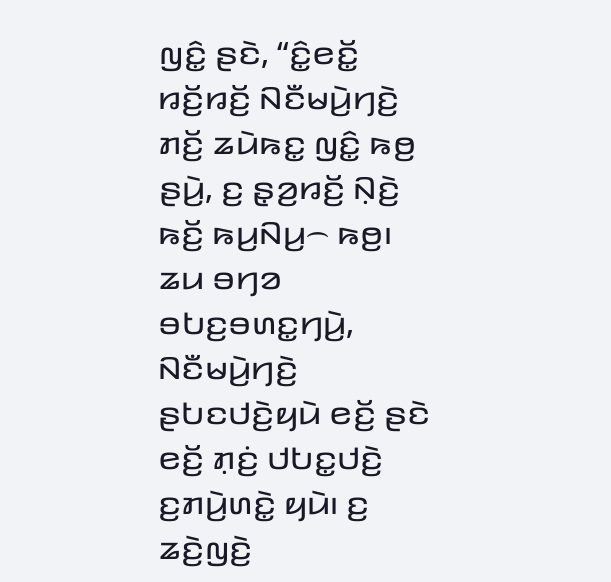ꤜꤢꤨ꤭ ꤔꤢꤧ, “ꤢꤨ꤭ꤕꤢꤩ꤭ ꤙꤢꤩ꤬ꤙꤢꤩ꤬ ꤡꤢꤪꤗꤣꤧ꤬ꤚꤢꤧ꤬ ꤊꤢꤩ꤬ ꤘꤣꤧꤒꤢ꤭ ꤜꤢꤨ꤭ ꤒꤥ꤬ ꤔꤣꤧ꤬, ꤢ꤬ ꤔ꤫ꤤ꤬ꤙꤢꤩ꤬ ꤡ꤫ꤢꤧ꤬ ꤒꤢꤩ꤬ ꤒꤣ꤬ꤡꤣ꤬꤮ ꤒꤥ꤬꤯
ꤘꤣ ꤋꤚꤤ ꤋꤝꤢ꤬ꤋꤛꤢ꤭ꤚꤣꤧ꤬, ꤡꤢꤪꤗꤣꤧ꤬ꤚꤢꤧ꤬ ꤔꤝꤢꤓꤢꤧ꤬ꤟꤣꤧ ꤕꤢꤩ꤬ ꤔꤢꤧ ꤕꤢꤩ꤬ ꤊ꤫ꤢꤦ꤬ ꤓꤝꤢ꤭ꤓꤢꤧ꤬ ꤢ꤬ꤊꤣꤧ꤬ꤛꤢꤧ꤭ ꤟꤣꤧ꤯ ꤢ꤬ ꤘꤢꤧ꤬ꤜꤢꤧ꤬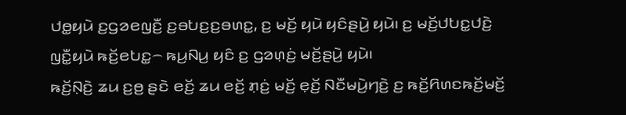ꤓꤥ꤭ꤟꤣꤧ ꤢ꤬ꤞꤤꤕꤜꤢꤪ꤬ ꤢ꤬ꤋꤝꤢ꤬ꤢ꤬ꤋꤛꤢ꤭, ꤢ꤬ ꤗꤢꤩ꤬ ꤟꤣꤧ ꤟꤢꤨꤔꤣꤧ꤬ ꤟꤣꤧ꤯ ꤢ꤬ ꤗꤢꤩ꤬ꤓꤝꤢ꤭ꤓꤢꤧ꤬ ꤜꤢꤪ꤭ꤟꤣꤧ ꤒꤢꤩ꤬ꤕꤝꤢ꤭꤮ ꤒꤣ꤬ꤡꤣ꤬ ꤟꤢꤨ ꤢ꤬ ꤞꤤꤛ꤫ꤢꤦ꤬ ꤗꤢꤩ꤬ꤔꤣꤧ꤬ ꤟꤣꤧ꤯
ꤒꤢꤩ꤬ꤡ꤫ꤢꤧ꤬ ꤘꤣ ꤢ꤬ꤥ꤬ ꤔꤢꤧ ꤕꤢꤩ꤬ ꤘꤣ ꤕꤢꤩ꤬ ꤊ꤫ꤢꤦ꤬ ꤗꤢꤩ꤬ ꤕ꤫ꤢꤩ꤬ ꤡꤢꤪꤗꤣꤧ꤬ꤚꤢꤧ꤬ ꤢ꤬ ꤒꤢꤩ꤬ꤖꤛꤢꤒꤢꤩ꤬ꤗꤢꤩ꤬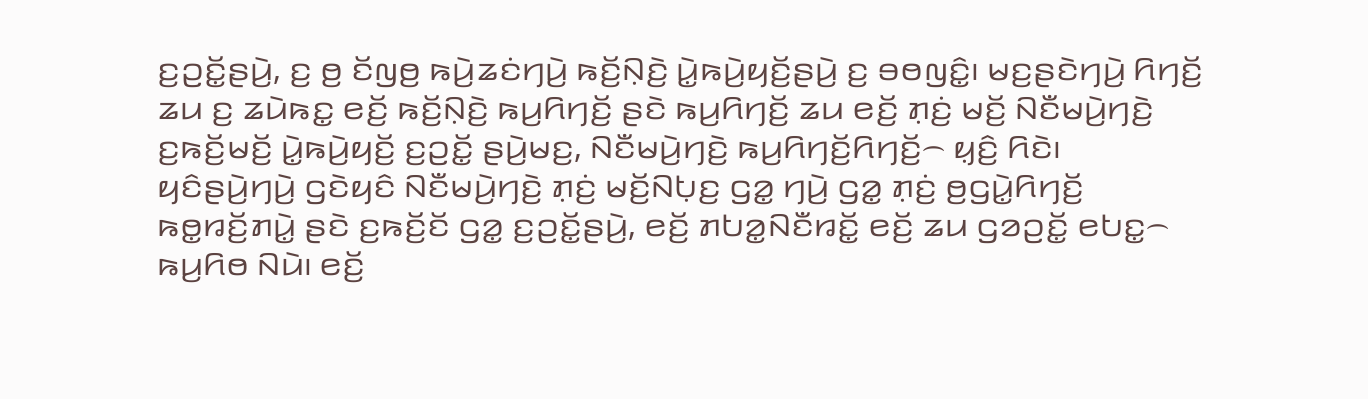ꤢ꤬ꤑꤢꤩ꤭ꤔꤣꤧ꤬, ꤢ꤬ ꤥ꤬ ꤢꤩꤜꤥ꤬ ꤒꤣꤧ꤬ꤘꤢꤦꤚꤣꤧ꤬ ꤒꤢꤩ꤬ꤡ꤫ꤢꤧ꤬ ꤣꤧ꤭ꤒꤣꤧ꤬ꤟꤢꤩ꤬ꤔꤣꤧ꤬ ꤢ꤬ ꤋꤥꤜꤢꤨ꤭꤯ ꤗꤢ꤬ꤔꤢꤧꤚꤣꤧ꤬ ꤖꤚꤢꤩ꤬ ꤘꤣ ꤢ꤬ ꤘꤣꤧꤒꤢ꤭ ꤕꤢꤩ꤬ ꤒꤢꤩ꤬ꤡ꤫ꤢꤧ꤬ ꤒꤣ꤬ꤖꤚꤢꤩ꤬ ꤔꤢꤧ ꤒꤣ꤬ꤖꤚꤢꤩ꤬ ꤘꤣ ꤕꤢꤩ꤬ ꤊ꤫ꤢꤦ꤬ ꤗꤢꤩ꤬ ꤡꤢꤪꤗꤣꤧ꤬ꤚꤢꤧ꤬ ꤢ꤬ꤒꤢꤩ꤬ꤗꤢꤩ꤬ ꤣꤧ꤭ꤒꤣꤧ꤬ꤟꤢꤩ꤬ ꤢ꤬ꤑꤢꤩ꤭ ꤔꤣꤧ꤬ꤗꤢ꤬, ꤡꤢꤪꤗꤣꤧ꤬ꤚꤢꤧ꤬ ꤒꤣ꤬ꤖꤚꤢꤩ꤬ꤖꤚꤢꤩ꤬꤮ ꤟ꤫ꤢꤨ꤬ ꤖꤢꤧ꤯
ꤟꤢꤨꤔꤣꤧ꤬ꤚꤣꤧ꤬ ꤞꤢꤧꤟꤢꤨ ꤡꤢꤪꤗꤣꤧ꤬ꤚꤢꤧ꤬ ꤊ꤫ꤢꤦ꤬ ꤗꤢꤩ꤬ꤡꤝ꤫ꤢ꤬ ꤞꤤ꤭ ꤚꤣꤧ꤬ ꤞꤤ꤭ ꤊ꤫ꤢꤦ꤬ ꤥ꤬ꤞꤣꤧ꤭ꤖꤚꤢꤩ꤬ ꤒꤥ꤭ꤙꤢꤩ꤬ꤊꤣꤧ꤭ ꤔꤢꤧ ꤢ꤬ꤒꤢꤩ꤬ꤢꤩ ꤞꤤ꤭ ꤢ꤬ꤑꤢꤩ꤭ꤔꤣꤧ꤬, ꤕꤢꤩ꤬ ꤊꤝꤤ꤭ꤡꤢꤪꤙꤢꤩ꤭ ꤕꤢꤩ꤬ ꤘꤣ ꤞꤤꤑꤢꤩ꤭ ꤕꤝꤢ꤭꤮ ꤒꤣ꤬ꤖꤥ ꤡꤣꤧ꤯ ꤕꤢꤩ꤬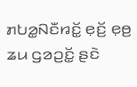ꤊꤝꤤ꤭ꤡꤢꤪꤙꤢꤩ꤭ ꤕ꤫ꤢꤩ꤬ ꤕ꤫ꤥ꤬ ꤘꤣ ꤞꤤꤑꤢꤩ꤭ ꤔꤢꤧ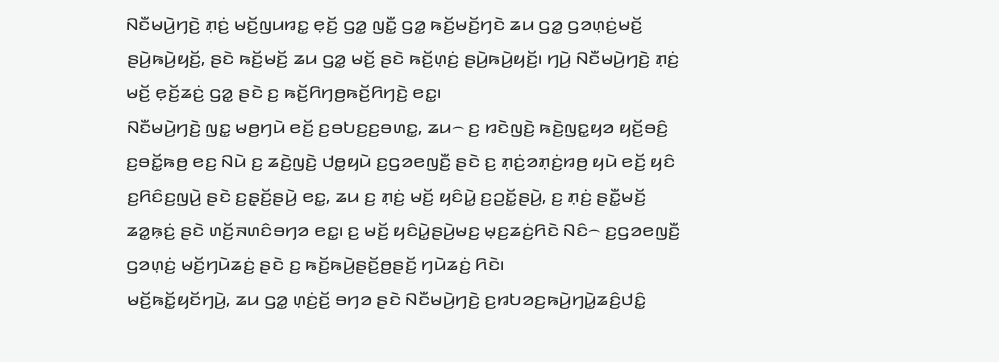ꤡꤢꤪꤗꤣꤧ꤬ꤚꤢꤧ꤬ ꤊ꤫ꤢꤦ꤬ ꤗꤢꤩ꤬ꤜꤣꤙꤢ꤭ ꤕ꤫ꤢꤩ꤬ ꤞꤤ꤭ ꤜꤢꤪ꤭ ꤞꤤ꤭ ꤒꤢꤩ꤬ꤗꤢꤩ꤬ꤚꤢꤧ ꤘꤣ ꤞꤤ꤭ ꤞꤤꤛ꤫ꤢꤦ꤬ꤗꤢꤩ꤬ ꤔꤣꤧ꤬ꤒꤣꤧ꤬ꤟꤢꤩ꤬, ꤔꤢꤧ ꤒꤢꤩ꤬ꤗꤢꤩ꤬ ꤘꤣ ꤞꤤ꤭ ꤗꤢꤩ꤬ ꤔꤢꤧ ꤒꤢꤩ꤬ꤛ꤫ꤢꤦ꤬ ꤔꤣꤧ꤬ꤒꤣꤧ꤬ꤟꤢꤩ꤬꤯ ꤚꤣꤧ꤬ ꤡꤢꤪꤗꤣꤧ꤬ꤚꤢꤧ꤬ ꤊ꤫ꤢꤦ꤬ ꤗꤢꤩ꤬ ꤕ꤫ꤢꤩ꤬ꤘꤢꤦ꤬ ꤞꤤ꤭ ꤔꤢꤧ ꤢ꤬ ꤒꤢꤩ꤬ꤖꤚꤥ꤬ꤒꤢꤩ꤬ꤖꤚꤢꤧ꤬ ꤕꤢ꤭꤯
ꤡꤢꤪꤗꤣꤧ꤬ꤚꤢꤧ꤬ ꤜꤢ꤭ ꤗꤥ꤬ꤚꤣꤧ ꤕꤢꤩ꤬ ꤢ꤬ꤋꤝꤢ꤬ꤢ꤬ꤋꤛꤢ꤭, ꤘꤣ꤮ ꤢ꤬ ꤙꤢꤧꤜꤢꤧ꤬ ꤒꤢꤧ꤬ꤜꤢ꤭ꤟꤤ ꤟꤢꤩ꤬ꤋꤢꤨ꤬ ꤢ꤬ꤋꤢꤩ꤭ꤒꤥ꤬ ꤕꤢ꤬ ꤡꤣꤧ ꤢ꤬ ꤘꤢꤧ꤬ꤜꤢꤧ꤬ ꤓꤥ꤭ꤟꤣꤧ ꤢ꤬ꤞꤤꤕꤜꤢꤪ꤬ ꤔꤢꤧ ꤢ꤬ ꤊ꤫ꤢꤦ꤬ꤤꤊ꤫ꤢꤦ꤬ꤙꤥ꤬ ꤟꤣꤧ ꤕꤢꤩ꤬ ꤟꤢꤨ ꤢ꤬ꤖꤢꤨꤢ꤬ꤜꤣꤧ꤬ ꤔꤢꤧ ꤢ꤬ꤔ꤫ꤢꤩ꤬ꤔꤣꤧ꤬ ꤕꤢ꤭, ꤘꤣ ꤢ꤬ ꤊ꤫ꤢꤦ꤬ ꤗꤢꤩ꤬ ꤟꤢꤨꤣꤧ꤭ ꤢ꤬ꤑꤢꤩ꤭ꤔꤣꤧ꤬, ꤢ꤬ ꤊ꤫ꤢꤦ꤬ ꤔꤢꤪ꤭ꤗꤢꤩ꤬ ꤘꤤ꤭ꤒ꤫ꤢꤦ꤬ ꤔꤢꤧ ꤛꤢꤩ꤬ꤏꤛꤢꤨꤋꤚꤤ ꤕꤢ꤭꤯ ꤢ꤬ ꤗꤢꤩ꤬ ꤟꤢꤨꤣꤧ꤭ꤔꤣꤧ꤬ꤗꤢ꤬ ꤗ꤫ꤢ꤬ꤘꤢꤦ꤬ꤖꤢꤧ ꤡꤢꤨ꤮ ꤢ꤬ꤞꤤꤕꤜꤢꤪ꤬ ꤞꤤꤛ꤫ꤢꤦ꤬ ꤗꤢꤩ꤬ꤚꤣꤧꤘꤢꤦ꤬ ꤔꤢꤧ ꤢ꤬ ꤒꤢꤩ꤬ꤒꤣꤧ꤬ꤔꤢꤩ꤬ꤥ꤬ꤔꤢꤩ꤬ ꤚꤣꤧꤘꤢꤦ꤬ ꤖꤢꤧ꤯
ꤗꤢꤩ꤬ꤒꤢꤩ꤭ꤟꤢꤩꤚꤣꤧ꤬, ꤘꤣ ꤞꤤ꤭ ꤛ꤫ꤢꤦ꤬ꤢꤩ꤬ ꤋꤚꤤ ꤔꤢꤧ ꤡꤢꤪꤗꤣꤧ꤬ꤚꤢꤧ꤬ ꤢ꤬ꤙꤝꤤꤢ꤬ꤒꤣꤧ꤬ꤚꤣꤧ꤭ꤘꤢꤨ꤬ꤓꤢꤨ꤭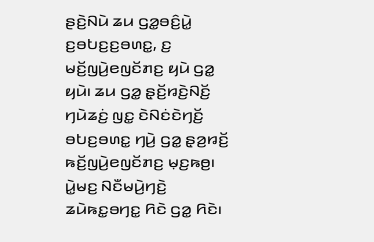ꤔꤢꤧ꤬ꤡꤣꤧ ꤘꤣ ꤞꤤ꤭ꤋꤢꤨ꤬ꤣꤧ꤭ ꤢ꤬ꤋꤝꤢ꤬ꤢ꤬ꤋꤛꤢ꤭, ꤢ꤬ ꤗꤢꤩ꤬ꤜꤣꤧ꤬ꤕꤜꤢꤩꤊꤢ꤬ ꤟꤣꤧ ꤞꤤ꤭ ꤟꤣꤧ꤯ ꤘꤣ ꤞꤤ꤭ ꤔ꤫ꤢꤩ꤬ꤙꤢꤧ꤬ꤡꤢꤩ꤬ ꤚꤣꤧꤘꤢꤦ꤬ ꤜꤢ꤭ ꤢꤧꤡꤢꤦꤢꤧꤚꤢꤩ꤬ ꤋꤝꤢ꤬ꤋꤛꤢ꤭ ꤚꤣꤧ꤬ ꤞꤤ꤭ ꤔ꤫ꤤ꤬ꤙꤢꤩ꤬ ꤒꤢꤩ꤬ꤜꤣꤧ꤬ꤕꤜꤢꤩꤊꤢ꤬ ꤗ꤫ꤢ꤬ꤒꤥ꤬꤯ ꤣꤧ꤭ꤗꤢ꤬ ꤡꤢꤪꤗꤣꤧ꤬ꤚꤢꤧ꤬ ꤘꤣꤧꤒꤢ꤭ꤋꤚꤢ꤭ ꤖꤢꤧ ꤞꤤ꤭ ꤖꤢꤧ꤯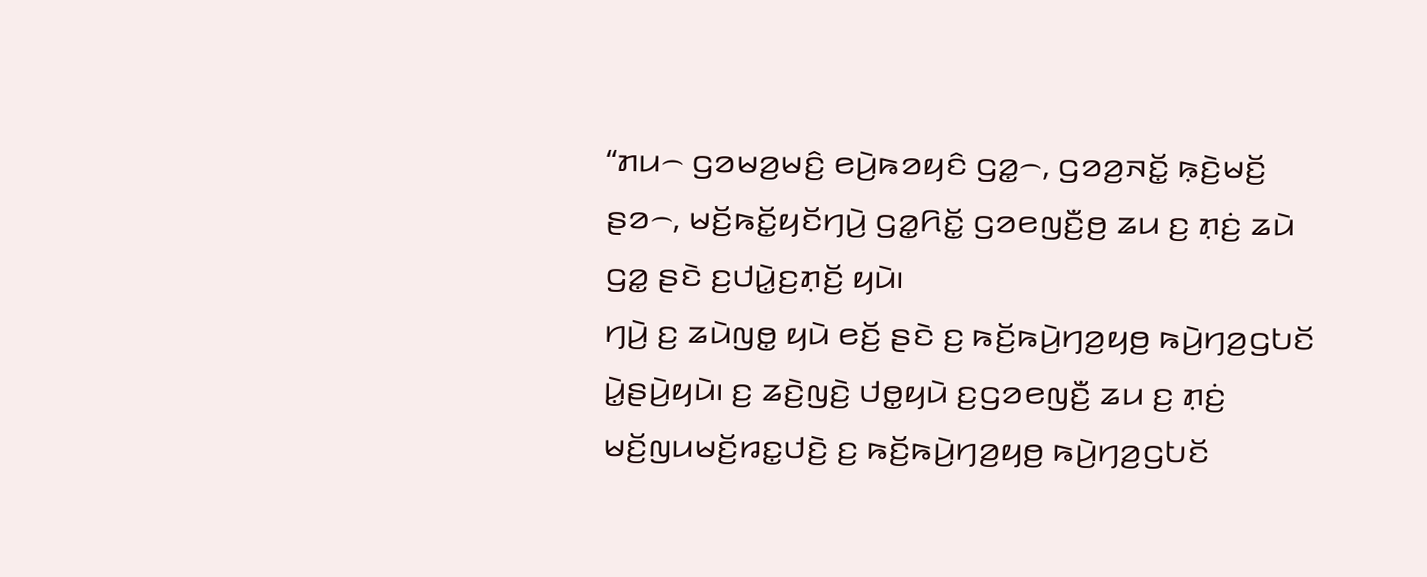“ꤊꤣ꤮ ꤞꤤꤗꤤ꤬ꤗꤢꤨ꤬ ꤕꤣꤧ꤬ꤒꤤꤟꤢꤨ ꤞꤤ꤭꤮, ꤞꤤꤤ꤬ꤏꤢꤩ꤭ ꤒ꤫ꤢꤧ꤬ꤗꤢꤩ꤬ ꤔꤤ꤮, ꤗꤢꤩ꤬ꤒꤢꤩ꤭ꤟꤢꤩꤚꤣꤧ꤬ ꤞꤤ꤭ꤖꤢꤩ꤭ ꤞꤤꤕꤜꤢꤪ꤬ꤥ꤬ ꤘꤣ ꤢ꤬ ꤊ꤫ꤢꤦ꤬ ꤘꤣꤧ ꤞꤤ꤭ ꤔꤢꤧ ꤢ꤬ꤓꤣꤧ꤭ꤢ꤬ꤊ꤫ꤢꤩ꤬ ꤟꤣꤧ꤯
ꤚꤣꤧ꤬ ꤢ꤬ ꤘꤣꤧꤜꤥ꤭ ꤟꤣꤧ ꤕꤢꤩ꤬ ꤔꤢꤧ ꤢ꤬ ꤒꤢꤩ꤬ꤒꤣꤧ꤬ꤚꤤ꤬ꤟꤥ꤬ ꤒꤣꤧ꤬ꤚꤤ꤬ꤞꤝꤢꤩ ꤣꤧ꤭ꤔꤣꤧ꤬ꤟꤣꤧ꤯ ꤢ꤬ ꤘꤢꤧ꤬ꤜꤢꤧ꤬ ꤓꤥ꤭ꤟꤣꤧ ꤢ꤬ꤞꤤꤕꤜꤢꤪ꤬ ꤘꤣ ꤢ꤬ ꤊ꤫ꤢꤦ꤬ ꤗꤢꤩ꤬ꤜꤣꤗꤢꤩ꤬ꤙꤢ꤭ꤓꤢꤧ꤬ ꤢ꤬ ꤒꤢꤩ꤬ꤒꤣꤧ꤬ꤚꤤ꤬ꤟꤥ꤬ ꤒꤣꤧ꤬ꤚꤤ꤬ꤞꤝꤢꤩ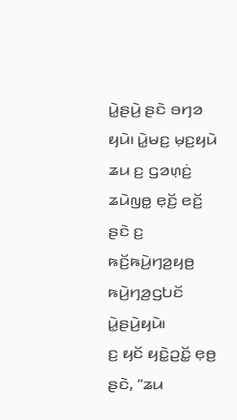ꤣꤧ꤭ꤔꤣꤧ꤬ ꤔꤢꤧ ꤋꤚꤤ ꤟꤣꤧ꤯ ꤣꤧ꤭ꤗꤢ꤬ ꤗ꤫ꤢ꤬ꤟꤣꤧ ꤘꤣ ꤢ꤬ ꤞꤤꤛ꤫ꤢꤦ꤬ ꤘꤣꤧꤜꤥ꤭ ꤕ꤫ꤢꤩ꤬ ꤕꤢꤩ꤬ ꤔꤢꤧ ꤢ꤬ ꤒꤢꤩ꤬ꤒꤣꤧ꤬ꤚꤤ꤬ꤟꤥ꤬ ꤒꤣꤧ꤬ꤚꤤ꤬ꤞꤝꤢꤩ ꤣꤧ꤭ꤔꤣꤧ꤬ꤟꤣꤧ꤯
ꤢ꤬ ꤟꤢꤩ ꤟꤢꤧ꤭ꤑꤢꤩ꤭ ꤕ꤫ꤥ꤬ ꤔꤢꤧ, “ꤘꤣ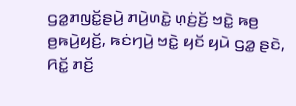ꤞꤤ꤭ꤊꤜꤢꤩ꤭ꤔꤣꤧ꤬ ꤊꤣꤧ꤬ꤛꤢꤧ꤭ ꤛ꤫ꤢꤦ꤬ꤢꤩ꤬ ꤠꤢꤧ꤭ ꤒꤥ꤬ ꤥ꤬ꤒꤣꤧ꤬ꤟꤢꤩ꤬, ꤒꤢꤦꤚꤣꤧ꤬ ꤠꤢꤧ꤭ ꤟꤢꤩ ꤟꤣꤧ ꤞꤤ꤭ ꤔꤢꤧ, ꤖꤢꤩ꤭ ꤊꤢꤩ꤬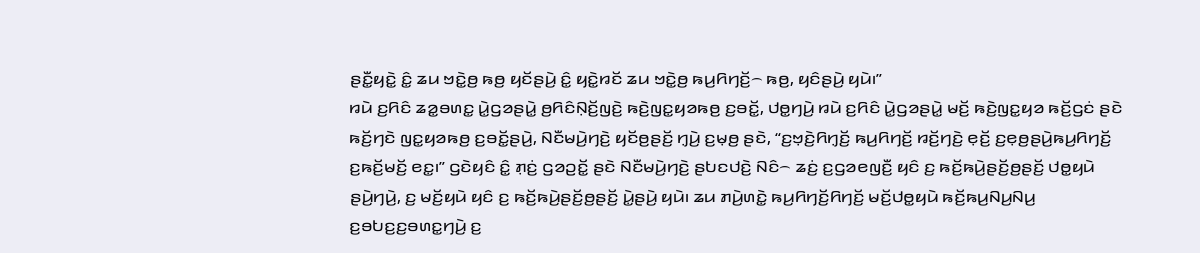ꤔꤢꤪ꤭ꤟꤢꤧ꤭ ꤢꤨ꤭ ꤘꤣ ꤠꤢꤧ꤭ꤥ꤬ ꤒꤥ꤬ ꤟꤢꤩꤔꤣꤧ꤬ ꤢꤨ꤭ ꤟꤢꤧ꤭ꤙꤢꤩ ꤘꤣ ꤠꤢꤧ꤭ꤥ꤬ ꤒꤣ꤬ꤖꤚꤢꤩ꤬꤮ ꤒꤥ꤬, ꤟꤢꤨꤔꤣꤧ꤬ ꤟꤣꤧ꤯”
ꤙꤣꤧ ꤢ꤬ꤖꤢꤨ ꤘꤤ꤭ꤋꤛꤢ꤭ ꤣꤧ꤭ꤞꤤꤔꤣꤧ꤭ ꤥ꤬ꤖꤢꤨꤡ꤫ꤢꤩ꤬ꤜꤢꤧ꤬ ꤒꤢꤧ꤬ꤜꤢ꤭ꤟꤤꤒꤥ꤬ ꤢ꤬ꤋꤢꤩ꤭, ꤓꤥ꤭ꤚꤣꤧ꤬ ꤙꤣꤧ ꤢ꤬ꤖꤢꤨ ꤣꤧ꤭ꤞꤤꤔꤣꤧ꤭ ꤗꤢꤩ꤬ ꤒꤢꤧ꤬ꤜꤢ꤭ꤟꤤ ꤒꤢꤩ꤬ꤞꤢꤦ ꤔꤢꤧ ꤒꤢꤩ꤬ꤚꤢꤧ ꤜꤢ꤭ꤟꤤꤒꤥ꤬ ꤢ꤬ꤋꤢꤩ꤭ꤔꤣꤧ꤬, ꤡꤢꤪꤗꤣꤧ꤬ꤚꤢꤧ꤬ ꤟꤢꤩꤥ꤬ꤔꤢꤩ꤬ ꤚ꤫ꤣꤧ꤬ ꤢ꤬ꤗ꤫ꤥ꤬ ꤔꤢꤧ, “ꤢ꤬ꤠ꤫ꤢꤧ꤬ꤖꤚ꤫ꤢꤩ꤬ ꤒꤣ꤬ꤖꤚꤢꤩ꤬ ꤙꤢꤩ꤬ꤚꤢꤧ꤬ ꤕ꤫ꤢꤩ꤬ ꤢ꤬ꤕ꤫ꤥ꤬ꤔꤣꤧ꤬ꤒꤣ꤬ꤖꤚꤢꤩ꤬ ꤢ꤬ꤒꤢꤩ꤬ꤗꤢꤩ꤬ ꤕꤢ꤭꤯” ꤞꤢꤧꤟꤢꤨ ꤢꤨ꤭ ꤊ꤫ꤢꤦ꤬ ꤞꤤꤑꤢꤩ꤭ ꤔꤢꤧ ꤡꤢꤪꤗꤣꤧ꤬ꤚꤢꤧ꤬ ꤔꤝꤢꤓꤢꤧ꤬ ꤡꤢꤨ꤮ ꤘꤢꤦ꤬ ꤢ꤬ꤞꤤꤕꤜꤢꤪ꤬ ꤟꤢꤨ ꤢ꤬ ꤒꤢꤩ꤬ꤒꤣꤧ꤬ꤔꤢꤩ꤬ꤥ꤬ꤔꤢꤩ꤬ ꤓꤥ꤭ꤟꤣꤧ ꤔꤣꤧ꤬ꤚꤣꤧ꤬, ꤢ꤬ ꤗꤢꤩ꤬ꤟꤣꤧ ꤟꤢꤨ ꤢ꤬ ꤒꤢꤩ꤬ꤒꤣꤧ꤬ꤔꤢꤩ꤬ꤥ꤬ꤔꤢꤩ꤬ ꤣꤧ꤭ꤔꤣꤧ꤬ ꤟꤣꤧ꤯ ꤘꤣ ꤊꤣꤧ꤬ꤛꤢꤧ꤭ ꤒꤣ꤬ꤖꤚꤢꤩ꤬ꤖꤚꤢꤩ꤬ ꤗꤢꤩ꤬ꤓꤥ꤭ꤟꤣꤧ ꤒꤢꤩ꤬ꤒꤣ꤬ꤡꤣ꤬ꤡꤣ꤬ ꤢ꤬ꤋꤝꤢ꤬ꤢ꤬ꤋꤛꤢ꤭ꤚꤣꤧ꤬ ꤢ꤬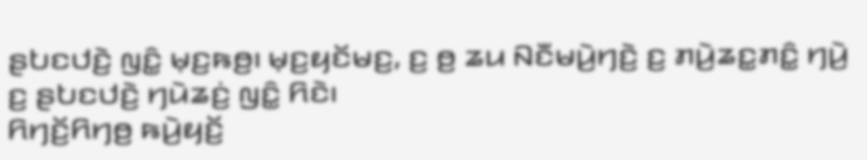ꤔꤝꤢꤓꤢꤧ꤬ ꤜꤢꤨ꤭ ꤗ꤫ꤢ꤬ꤒꤥ꤬꤯ ꤗ꤫ꤢ꤬ꤟꤢꤩꤗꤢ꤬, ꤢ꤬ ꤥ꤬ ꤘꤣ ꤡꤢꤪꤗꤣꤧ꤬ꤚꤢꤧ꤬ ꤢ꤬ ꤊꤣꤧ꤬ꤘꤢ꤭ꤊꤢꤨ꤭ ꤚꤣꤧ꤬ ꤢ꤬ ꤔꤝꤢꤓꤢꤧ꤬ ꤚꤣꤧꤘꤢꤦ꤬ ꤜꤢꤨ꤭ ꤖꤢꤧ꤯
ꤖꤚꤢꤩ꤬ꤖꤚꤥ꤬ ꤒꤣꤧ꤬ꤟꤢꤩ꤬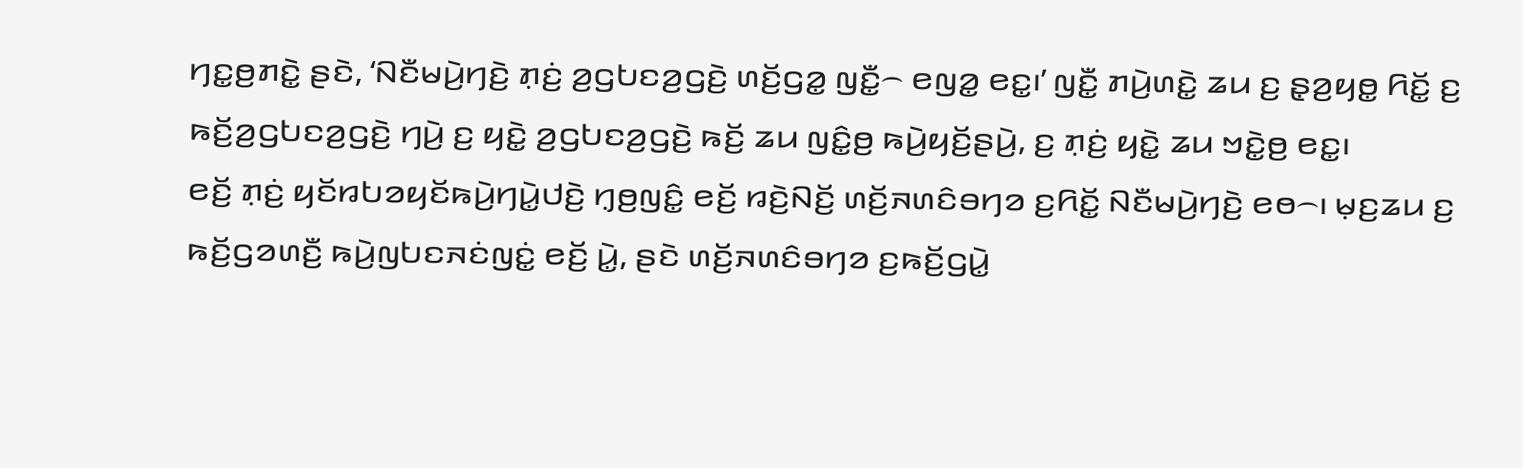ꤚꤢ꤭ꤥ꤬ꤊꤢꤧ꤭ ꤔꤢꤧ, ‘ꤡꤢꤪꤗꤣꤧ꤬ꤚꤢꤧ꤬ ꤊ꤫ꤢꤦ꤬ ꤤ꤬ꤞꤝꤢꤤ꤬ꤞꤢꤧ꤬ ꤛꤢꤩ꤬ꤞꤤ꤭ ꤜꤢꤪ꤭꤮ ꤕꤜꤤ꤭ ꤕꤢ꤭꤯’ ꤜꤢꤪ꤭ ꤊꤣꤧ꤬ꤛꤢꤧ꤭ ꤘꤣ ꤢ꤬ ꤔ꤫ꤤ꤬ꤟꤥ꤭ ꤖꤢꤩ꤭ ꤢ꤬ ꤒꤢꤩ꤬ꤤ꤬ꤞꤝꤢꤤ꤬ꤞꤢꤧ꤬ ꤚꤣꤧ꤬ ꤢ꤬ ꤟꤢꤧ꤭ ꤤ꤬ꤞꤝꤢꤤ꤬ꤞꤢꤧ꤬ ꤒꤢꤩ꤬ ꤘꤣ ꤜꤢꤨ꤭ꤥ꤬ ꤒꤣꤧ꤬ꤟꤢꤩ꤬ꤔꤣꤧ꤬, ꤢ꤬ ꤊ꤫ꤢꤦ꤬ ꤟꤢꤧ꤭ ꤘꤣ ꤠꤢꤧ꤭ꤥ꤬ ꤕꤢ꤭꤯
ꤕꤢꤩ꤬ ꤊ꤫ꤢꤦ꤬ ꤟꤢꤩꤙꤝꤤꤟꤢꤩꤒꤣꤧ꤬ꤚꤣꤧ꤭ꤓꤢꤧ꤬ ꤚ꤫ꤥ꤬ꤜꤢꤨ꤭ ꤕꤢꤩ꤬ ꤙꤢꤧ꤬ꤡꤢꤩ꤬ ꤛꤢꤩ꤬ꤏꤛꤢꤨꤋꤚꤤ ꤢ꤬ꤖꤢꤩ꤭ ꤡꤢꤪꤗꤣꤧ꤬ꤚꤢꤧ꤬ ꤕꤥ꤮꤯ ꤗ꤫ꤢ꤬ꤘꤣ ꤢ꤬ ꤒꤢꤩ꤬ꤞꤤꤛꤢꤪ꤬ ꤒꤣꤧ꤬ꤜꤝꤢꤏꤢꤦꤜꤢꤦ꤭ ꤕꤢꤩ꤬ ꤣꤧ꤭, ꤔꤢꤧ ꤛꤢꤩ꤬ꤏꤛꤢꤨꤋꤚꤤ ꤢ꤬ꤒꤢꤩ꤬ꤞꤣꤧ꤭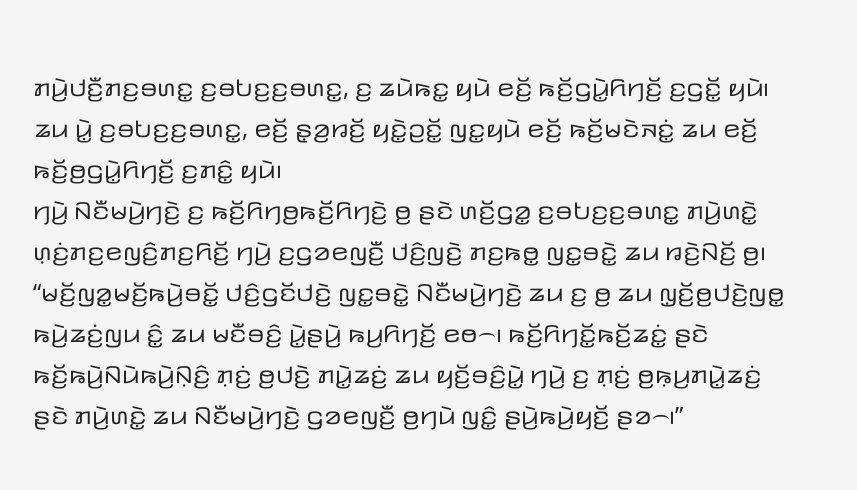ꤊꤣꤧ꤬ꤓꤢꤪ꤬ꤊꤢ꤬ꤋꤛꤢ꤭ ꤢ꤬ꤋꤝꤢ꤬ꤢ꤬ꤋꤛꤢ꤭, ꤢ꤬ ꤘꤣꤧꤒꤢ꤭ ꤟꤣꤧ ꤕꤢꤩ꤬ ꤒꤢꤩ꤬ꤞꤣꤧ꤭ꤖꤚꤢꤩ꤬ ꤢ꤬ꤞꤢꤩ꤭ ꤟꤣꤧ꤯ ꤘꤣ ꤣꤧ꤭ ꤢ꤬ꤋꤝꤢ꤬ꤢ꤬ꤋꤛꤢ꤭, ꤕꤢꤩ꤬ ꤔ꤫ꤤ꤬ꤙꤢꤩ꤬ ꤟꤢꤧ꤭ꤑꤢꤩ꤭ ꤜꤢ꤭ꤟꤣꤧ ꤕꤢꤩ꤬ ꤒꤢꤩ꤬ꤗꤢꤧꤏꤢꤦ꤭ ꤘꤣ ꤕꤢꤩ꤬ ꤒꤢꤩ꤬ꤥ꤬ꤞꤣꤧ꤭ꤖꤚꤢꤩ꤬ ꤢ꤬ꤊꤢꤨ꤭ ꤟꤣꤧ꤯
ꤚꤣꤧ꤬ ꤡꤢꤪꤗꤣꤧ꤬ꤚꤢꤧ꤬ ꤢ꤬ ꤒꤢꤩ꤬ꤖꤚꤥ꤬ꤒꤢꤩ꤬ꤖꤚꤢꤧ꤬ ꤥ꤬ ꤔꤢꤧ ꤛꤢꤩ꤬ꤞꤤ꤭ ꤢ꤬ꤋꤝꤢ꤬ꤢ꤬ꤋꤛꤢ꤭ ꤊꤣꤧ꤬ꤛꤢꤧ꤭ ꤛ꤫ꤢꤦ꤬ꤊꤢ꤬ꤕꤜꤢꤨ꤬ꤊꤢ꤬ꤖꤢꤩ꤬ ꤚꤣꤧ꤬ ꤢ꤬ꤞꤤꤕꤜꤢꤪ꤬ ꤓꤢꤨ꤬ꤜꤢꤧ꤬ ꤊꤢ꤬ꤒꤥ꤭ ꤜꤢ꤭ꤋꤢꤧ꤭ ꤘꤣ ꤙꤢꤧ꤬ꤡꤢꤩ꤬ ꤥ꤬꤯
“ꤗꤢꤩ꤬ꤜꤤ꤭ꤗꤢꤩ꤬ꤒꤣꤧ꤬ꤋꤢꤩ꤭ ꤓꤢꤨ꤬ꤞꤢꤩꤓꤢꤧ꤬ ꤜꤢ꤭ꤋꤢꤧ꤭ ꤡꤢꤪꤗꤣꤧ꤬ꤚꤢꤧ꤬ ꤘꤣ ꤢ꤬ ꤥ꤬ ꤘꤣ ꤜ꤫ꤢꤩ꤬ꤥ꤬ꤓꤢꤧ꤬ꤜꤥ꤭ ꤒꤣꤧ꤬ꤘꤢꤦ꤬ꤜꤣ ꤢꤨ꤭ ꤘꤣ ꤗꤢꤪꤋꤢꤨ꤬ ꤣꤧ꤭ꤔꤣꤧ꤬ ꤒꤣ꤬ꤖꤚꤢꤩ꤬ ꤕꤥ꤮꤯ ꤒꤢꤩ꤬ꤖꤚꤢꤩ꤭ꤒꤢꤩ꤬ꤘꤢꤦ꤭ ꤔꤢꤧ ꤒꤢꤩ꤬ꤒꤣꤧ꤬ꤡꤣꤧꤒꤣꤧ꤬ꤡ꤫ꤢꤨ꤬ ꤊ꤫ꤢꤦ꤬ ꤥ꤬ꤓꤢꤧ꤬ ꤊꤣꤧ꤭ꤘꤢꤦ꤬ ꤘꤣ ꤟꤢꤩ꤬ꤋꤢꤨ꤬ꤣꤧ꤭ ꤚꤣꤧ꤬ ꤢ꤬ ꤊ꤫ꤢꤦ꤬ ꤥ꤬ꤒ꤫ꤣ꤬ꤊꤣꤧ꤭ꤘꤢꤦ꤬ ꤔꤢꤧ ꤊꤣꤧ꤬ꤛꤢꤧ꤭ ꤘꤣ ꤡꤢꤪꤗꤣꤧ꤬ꤚꤢꤧ꤬ ꤞꤤꤕꤜꤢꤪ꤬ ꤥ꤬ꤚꤣꤧ ꤜꤢꤨ꤭ ꤔꤣꤧ꤬ꤒꤣꤧ꤬ꤟꤢꤩ꤬ ꤔꤤ꤮꤯”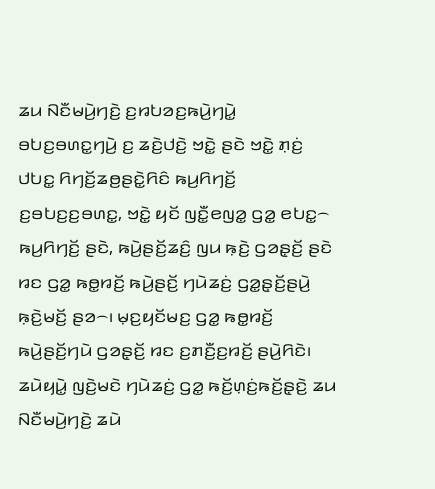ꤘꤣ ꤡꤢꤪꤗꤣꤧ꤬ꤚꤢꤧ꤬ ꤢ꤬ꤙꤝꤤꤢ꤬ꤒꤣꤧ꤬ꤚꤣꤧ꤭ ꤋꤝꤢ꤬ꤋꤛꤢ꤭ꤚꤣꤧ꤬ ꤢ꤬ ꤘꤢꤧ꤬ꤓꤢꤧ꤬ ꤠꤢꤧ꤭ ꤔꤢꤧ ꤠꤢꤧ꤭ ꤊ꤫ꤢꤦ꤬ ꤓꤝꤢ꤭ ꤖꤚꤢꤩ꤬ꤘꤥ꤬ꤔꤢꤧ꤭ꤖꤢꤨ ꤒꤣ꤬ꤖꤚꤢꤩ꤬ ꤢ꤬ꤋꤝꤢ꤬ꤢ꤬ꤋꤛꤢ꤭, ꤠꤢꤧ꤭ ꤟꤢꤩ ꤜꤢꤪ꤭ꤕꤜꤤ꤭ ꤞꤤ꤭ ꤕꤝꤢ꤭꤮ ꤒꤣ꤬ꤖꤚꤢꤩ꤬ ꤔꤢꤧ, ꤒꤣꤧ꤬ꤔꤢꤩ꤬ꤘꤢꤨ꤬ ꤜꤣ ꤒ꤫ꤢꤧ꤬ ꤞꤤꤔ꤫ꤢꤩ꤬ ꤔꤢꤧ ꤙꤢ ꤞꤤ꤭ ꤒꤥ꤭ꤙꤢꤩ꤬ ꤒꤣꤧ꤬ꤔꤢꤩ꤬ ꤚꤣꤧꤘꤢꤦ꤬ ꤞꤤ꤭ꤔ꤫ꤢꤩ꤬ꤔꤣꤧ꤬ ꤒ꤫ꤢꤧ꤬ꤗꤢꤩ꤬ ꤔꤤ꤮꤯ ꤗ꤫ꤢ꤬ꤟꤢꤩꤗꤢ꤬ ꤞꤤ꤭ ꤒꤥ꤭ꤙꤢꤩ꤬ ꤒꤣꤧ꤬ꤔꤢꤩ꤬ꤚꤣꤧ ꤞꤤꤔ꤫ꤢꤩ꤬ ꤙꤢ ꤢ꤬ꤊꤢꤪ꤬ꤢ꤬ꤙꤢꤩ꤬ ꤔꤣꤧ꤬ꤖꤢꤧ꤯ ꤘꤣꤧꤟꤣꤧ꤭ ꤜꤢꤧ꤬ꤗꤢꤧ ꤚꤣꤧꤘꤢꤦ꤬ ꤞꤤ꤭ ꤒꤢꤩ꤬ꤛ꤫ꤢꤦ꤬ꤒꤢꤩ꤬ꤔ꤫ꤢꤧ꤬ ꤘꤣ ꤡꤢꤪꤗꤣꤧ꤬ꤚꤢꤧ꤬ ꤘꤣꤧ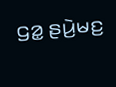ꤞꤤ꤭ ꤔꤣꤧ꤬ꤗꤢ꤬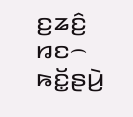ꤢ꤬ꤘꤢꤨ꤬ ꤙꤢ꤮ ꤒꤢꤩ꤭ꤔꤣꤧ꤬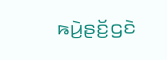ꤒꤣꤧ꤬ꤔꤢꤩ꤬ꤞꤢꤧ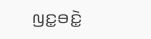ꤜꤢ꤭ꤋꤢꤧ꤭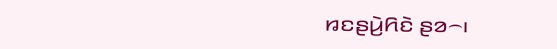ꤙꤢꤔꤣꤧ꤬ꤖꤢꤧ ꤔꤤ꤮꤯